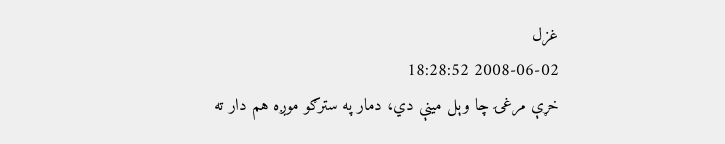غزل
2008-06-02 18:28:52
خړې مرغۍ چا وېل مینې دي، دمار په سترګو موږه هم دار ته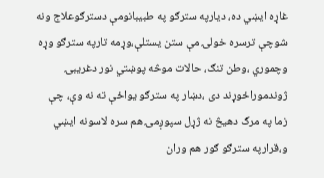غاړه ایښي ده، دیارپه سترګو په طبیبانومې دسترګوعلاج ونه شوچې ترسره خولۍ مې ستن یستلې،وړمه تارپه سترګو وړه وچموري ،وطن تنګ، حالات موڅه پوښتي نور دغریبۍ ژوندموراځوړند دی ،دښار په سترګو یواځې ته نه وې، چې زما په مرګ دهیڅ نه ژړل سپوږمۍ هم سره لاسونه ایښي و،قرارپه سترګو ګور هم وران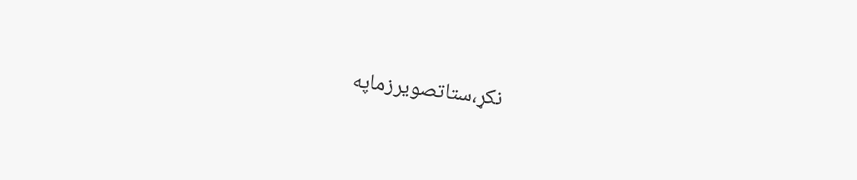نکړ،ستاتصویرزماپه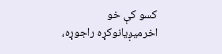کسو کې خو اخرمیږیانوکړه راجوړه،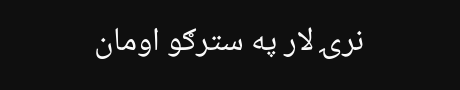نرۍ لار په سترګو اومان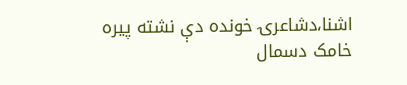اشنا،دشاعرۍ خونده دې نشته پیره خامک دسمال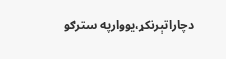دچاراتېرنکړ،یووارپه سترګو